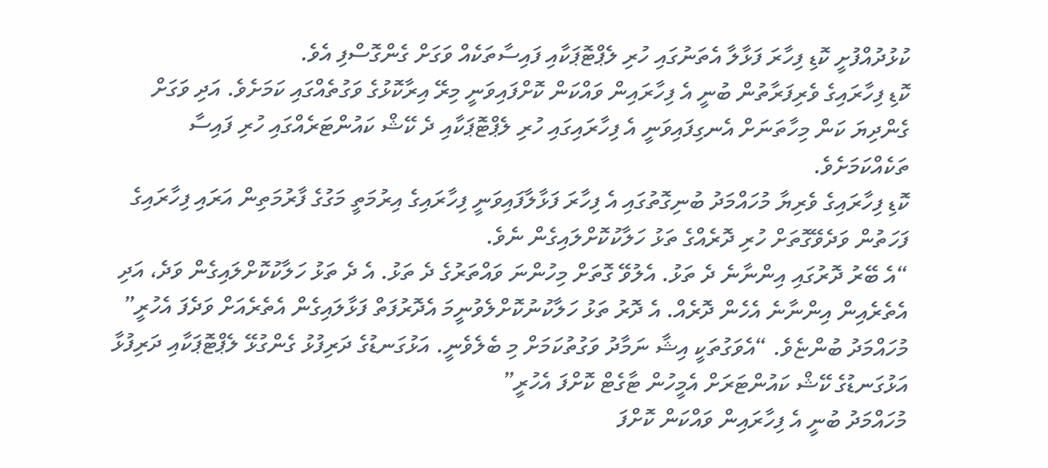ކުޅުދުއްފުށީ ކޮޑި ފިހާރަ ފަޅާލާ އެތަނުގައި ހުރި ލެޕްޓޮޕަކާއި ފައިސާތަކެއް ވަގަށް ގެންގޮސްފި އެވެ.
ކޮޑި ފިހާރައިގެ ވެރިފަރާތުން ބުނީ އެ ފިހާރައިން ވައްކަން ކޮށްފައިވަނީ މިރޭ އިރާކޮޅުގެ ވަގުތެއްގައި ކަމަށެވެ. އަދި ވަގަށް ގެންދިޔަ ކަން މިހާތަނަށް އެނގިފައިވަނީ އެ ފިހާރައިގައި ހުރި ލެޕްޓޮޕަކާއި ދެ ކޭޝް ކައުންޓަރެއްގައި ހުރި ފައިސާ ތަކެއްކަމަށެވެ.
ކޮޑި ފިހާރައިގެ ވެރިޔާ މުހައްމަދު ބުނިގޮތުގައި އެ ފިހާރަ ފަޅާލާފައިވަނީ ފިހާރައިގެ އިރުމަތީ މަގުގެ ފާރުމަތިން އަރައި ފިހާރައިގެ ފަހަތުން ވަދެވޭގޮތަށް ހުރި ދޮރެއްގެ ތަޅު ހަލާކުކޮށްލައިގެން ނެވެ.
“އެ ބޭރު ދޮރުގައި އިންނާނެ ދެ ތަޅު. އެލުވޭ ގޮތަށް މިހުންނަ ވައްތަރުގެ ދެ ތަޅު. އެ ދެ ތަޅު ހަލާކުކޮށްލައިގެން ވަދެ، އަދި އެތެރެއިން އިންނާނެ އެހެން ދޮރެއް. އެ ދޮރު ތަޅު ހަލާކުނުކޮށްލެވުނީމަ އެދޮރުފަތް ފަޅާލައިގެން އެތެރެއަށް ވަދެފަ އެހުރީ” މުހައްމަދު ބުންޏެވެ. “އެވަގުތަކީ އިޝާ ނަމާދު ވަގުތުކަމަށް މި ބެލެވެނީ. އަޅުގަނޑުގެ ދަރިފުޅު ގެންގުޅޭ ލެޕްޓޮޕަކާއި ދަރިފުޅާ އަޅުގަނޑުގެ ކޭޝް ކައުންޓަރަށް އެމީހުން ޓާގެޓް ކޮށްފަ އެހުރީ”
މުހައްމަދު ބުނީ އެ ފިހާރައިން ވައްކަން ކޮށްފަ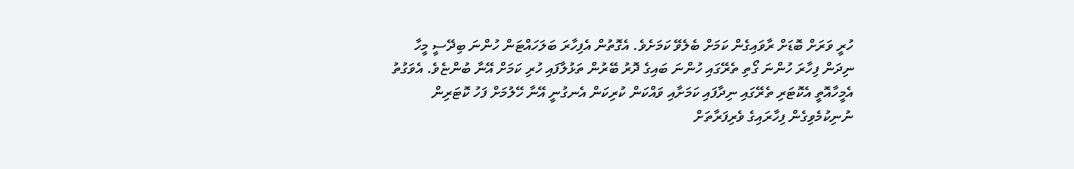ހުރީ ވަރަށް ބޮޑަށް ރާވައިގެން ކަމަށް ބެލެވޭ ކަމަށެވެ. އެގޮތުން އެފިހާރަ ބަލަހައްޓަން ހުންނަ ބިދޭސީ މީހާ ނިދަން ފިހާރަ ހުންނަ ގޯތި ތެރޭގައި ހުންނަ ބައިގެ ދޮރު ބޭރުން ތަޅުލާފައި ހުރި ކަމަށް އޭނާ ބުންޏެވެ. އެވަގުތު އެމީހާއޮތީ އެކޮޓަރި ތެރޭގައި ނިދާފައި ކަމަށާއި ވައްކަން ކުރިކަން އެނގުނީ އޭނާ ހޭލުމަށް ފަހު ކޮޓަރިން ނުނިކުމެވިގެން ފިހާރައިގެ ވެރިފަރާތަށް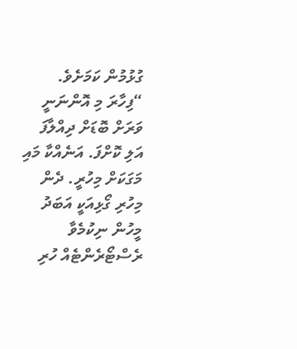ގުޅުމުން ކަމަށެވެ.
“ފިހާރަ މި އޮންނަނީ ވަރަށް ބޮޑަށް ދިއްލާފަ އަލި ކޮށްފަ. އަނެއްކާ މައި މަގަކަށް މިހުރީ. ދެން މިހުރި ގޯޅިއަކީ އަބަދު މީހުން ނިކުމެވާ ރެސްޓޯރެންޓެއް ހުރި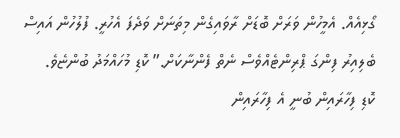ގޯޅިއެއް. އެމީހުން ވަރަށް ބޮޑަށް ރާވައިގެން މިތަނަށް ވަދެފަ އެހުރީ. ފުލުހުން އައިސް ބެލިއިރު ފިންގަ ޕްރިންޓެއްވެސް ނެތް ފެންނާކަށް.” ކޮޑި މުހައްމަދު ބުންޏެވެ.
ކޮޑި ފިހާރައިން ބުނީ އެ ފިހާރައިން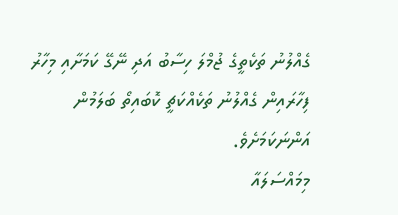ގެއްލުނު ތަކެތީގެ ޖުމްލަ ހިސާބު އަދި ނޭގޭ ކަމަށާއި މިހާރު ފިހާރައިން ގެއްލުނު ތަކެއްކަޗީ ކޮބައިތޯ ބަލަމުން އަންނަކަމަށެވެ.
މިމައްސަލައާ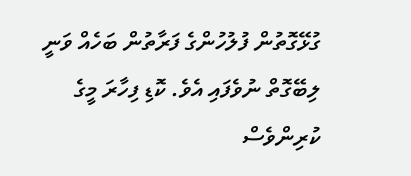ގުޅޭގޮތުން ފުލުހުންގެ ފަރާތުން ބަހެއް ވަނީ ލިބޭގޮތް ނުވެފައި އެވެ. ކޮޑި ފިހާރަ މީގެ ކުރިންވެސް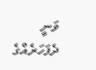ވަނީ ދެފަހަރެއްގެ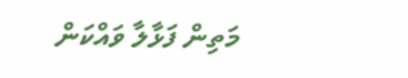މަތިން ފަޅާލާ ވައްކަން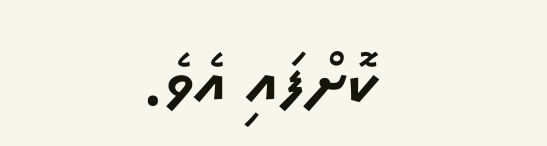ކޮށްފައި އެވެ.